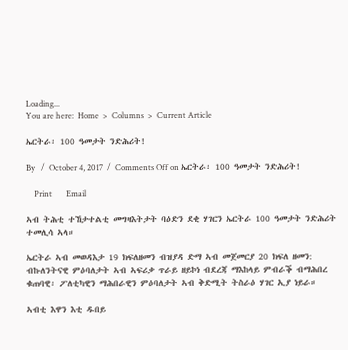Loading...
You are here:  Home  >  Columns  >  Current Article

ኤርትራ፡ 100 ዓመታት ንድሕሪት!

By   /  October 4, 2017  /  Comments Off on ኤርትራ፡ 100 ዓመታት ንድሕሪት!

    Print       Email

ኣብ ትሕቲ ተኸታተልቲ መግዛእትታት ባዕድን ደቂ ሃገርን ኤርትራ 100 ዓመታት ንድሕሪት ተመሊሳ ኣላ።

ኤርትራ ኣብ መወዳእታ 19 ክፍለዘመን ብዝያዳ ድማ ኣብ መጀመርያ 20 ክፍለ ዘመን: ብኩለንትናዊ ምዕባለታት ኣብ ኣፍሪቃ ጥራይ ዘይኮነ ብደረጃ ማእከላይ ምብራቕ ብማሕበረ ቁጠባዊ፡ ፖለቲካዊን ማሕበራዊን ምዕባለታት ኣብ ቅድሚት ትስራዕ ሃገር ኢያ ነይራ።

ኣብቲ እዋን እቲ ዱበይ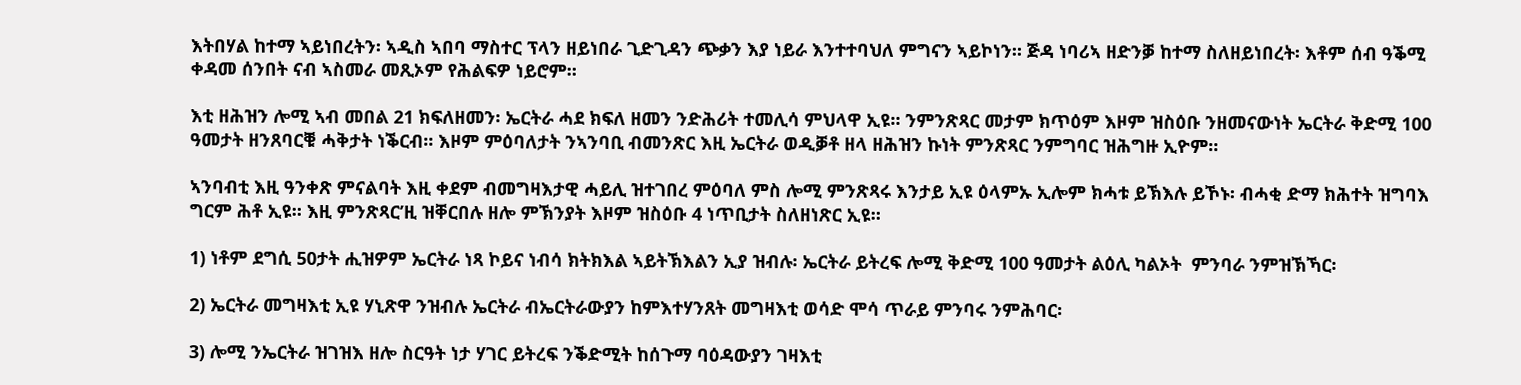እትበሃል ከተማ ኣይነበረትን፡ ኣዲስ ኣበባ ማስተር ፕላን ዘይነበራ ጊድጊዳን ጭቃን እያ ነይራ እንተተባህለ ምግናን ኣይኮነን። ጅዳ ነባሪኣ ዘድንቓ ከተማ ስለዘይነበረት፡ እቶም ሰብ ዓቕሚ ቀዳመ ሰንበት ናብ ኣስመራ መጺኦም የሕልፍዎ ነይሮም።

እቲ ዘሕዝን ሎሚ ኣብ መበል 21 ክፍለዘመን፡ ኤርትራ ሓደ ክፍለ ዘመን ንድሕሪት ተመሊሳ ምህላዋ ኢዩ። ንምንጽጻር መታም ክጥዕም እዞም ዝስዕቡ ንዘመናውነት ኤርትራ ቅድሚ 100 ዓመታት ዘንጸባርቑ ሓቅታት ነቕርብ። እዞም ምዕባለታት ንኣንባቢ ብመንጽር እዚ ኤርትራ ወዲቓቶ ዘላ ዘሕዝን ኩነት ምንጽጻር ንምግባር ዝሕግዙ ኢዮም።

ኣንባብቲ እዚ ዓንቀጽ ምናልባት እዚ ቀደም ብመግዛእታዊ ሓይሊ ዝተገበረ ምዕባለ ምስ ሎሚ ምንጽጻሩ እንታይ ኢዩ ዕላምኡ ኢሎም ክሓቱ ይኽእሉ ይኾኑ፡ ብሓቂ ድማ ክሕተት ዝግባእ ግርም ሕቶ ኢዩ። እዚ ምንጽጻር’ዚ ዝቐርበሉ ዘሎ ምኽንያት እዞም ዝስዕቡ 4 ነጥቢታት ስለዘነጽር ኢዩ።

1) ነቶም ደግሲ 50ታት ሒዝዎም ኤርትራ ነጻ ኮይና ነብሳ ክትክእል ኣይትኽእልን ኢያ ዝብሉ፡ ኤርትራ ይትረፍ ሎሚ ቅድሚ 100 ዓመታት ልዕሊ ካልኦት  ምንባራ ንምዝኽኻር፡

2) ኤርትራ መግዛእቲ ኢዩ ሃኒጽዋ ንዝብሉ ኤርትራ ብኤርትራውያን ከምእተሃንጸት መግዛእቲ ወሳድ ሞሳ ጥራይ ምንባሩ ንምሕባር፡

3) ሎሚ ንኤርትራ ዝገዝእ ዘሎ ስርዓት ነታ ሃገር ይትረፍ ንቕድሚት ከሰጉማ ባዕዳውያን ገዛእቲ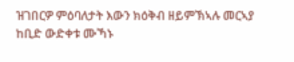ዝገበርዎ ምዕባለታት እውን ክዕቅብ ዘይምኽኣሉ መርኣያ ከቢድ ውድቀቱ ሙኻኑ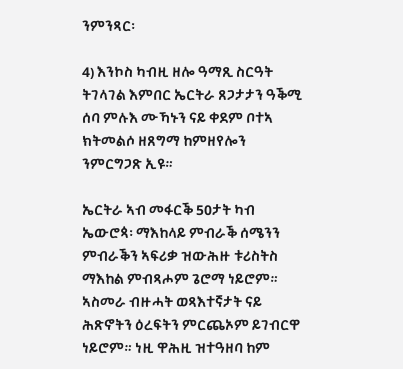ንምንጻር፡

4) እንኮስ ካብዚ ዘሎ ዓማጺ ስርዓት ትገላገል እምበር ኤርትራ ጸጋታታን ዓቕሚ ሰባ ምሉእ ሙኻኑን ናይ ቀደም ቦተኣ ክትመልሶ ዘጸግማ ከምዘየሎን ንምርግጋጽ ኢዩ።

ኤርትራ ኣብ መፋርቕ 50ታት ካብ ኤውሮጳ፡ ማእከላይ ምብራቕ ሰሜንን ምብራቕን ኣፍሪቃ ዝውሕዙ ቱሪስትስ ማእከል ምብጻሖም ጌሮማ ነይሮም። ኣስመራ ብዙሓት ወጻእተኛታት ናይ ሕጽኖትን ዕረፍትን ምርጨኦም ይገብርዋ ነይሮም። ነዚ ዋሕዚ ዝተዓዘባ ከም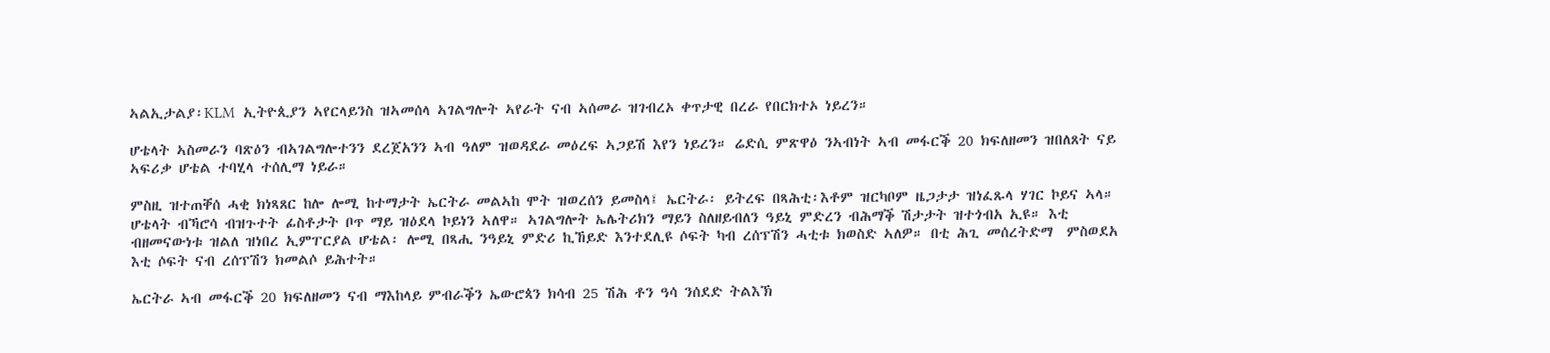ኣልኢታልያ፡KLM  ኢትዮጲያን ኣየርላይንስ ዝኣመሰላ ኣገልግሎት ኣየራት ናብ ኣሰመራ ዝገብረኦ ቀጥታዊ በረራ የበርክተኦ ነይረን።

ሆቴላት ኣስመራን ባጽዕን ብኣገልግሎተንን ደረጀአንን ኣብ ዓለም ዝወዳደራ መዕረፍ ኣጋይሽ እየን ነይረን። ሬድሲ ምጽዋዕ ንኣብነት ኣብ መፋርቕ 20 ክፍለዘመን ዝበለጸት ናይ ኣፍሪቃ ሆቴል ተባሂላ ተሰሊማ ነይራ።

ምስዚ ዝተጠቐሰ ሓቂ ክነጻጸር ከሎ ሎሚ ከተማታት ኤርትራ መልኣከ ሞት ዝወረሰን ይመስላ፤ ኤርትራ፡ ይትረፍ በጻሕቲ፡እቶም ዝርካቦም ዜጋታታ ዝነፈጹላ ሃገር ኮይና ኣላ። ሆቴላት ብኻሮሳ ብዝጉተት ፊስቶታት ቦጥ ማይ ዝዕደላ ኮይነን ኣለዋ። ኣገልግሎት ኤሌትሪክን ማይን ስለዘይብለን ዓይኒ ምድረን ብሕማቕ ሽታታት ዝተጎብአ ኢዩ። እቲ ብዘመናውነቱ ዝልለ ዝነበረ ኢምፐርያል ሆቴል፡ ሎሚ በጻሒ ንዓይኒ ምድሪ ኪኸይድ እንተደሊዩ ሶፍት ካብ ረሰፕሽን ሓቲቱ ክወስድ ኣለዎ። በቲ ሕጊ መሰረትድማ  ምስወደአ እቲ ሶፍት ናብ ረሰፕሽን ክመልሶ ይሕተት።

ኤርትራ ኣብ መፋርቕ 20 ክፍለዘመን ናብ ማእከላይ ምብራቕን ኤውሮጳን ክሳብ 25 ሽሕ ቶን ዓሳ ንሰደድ ትልእኽ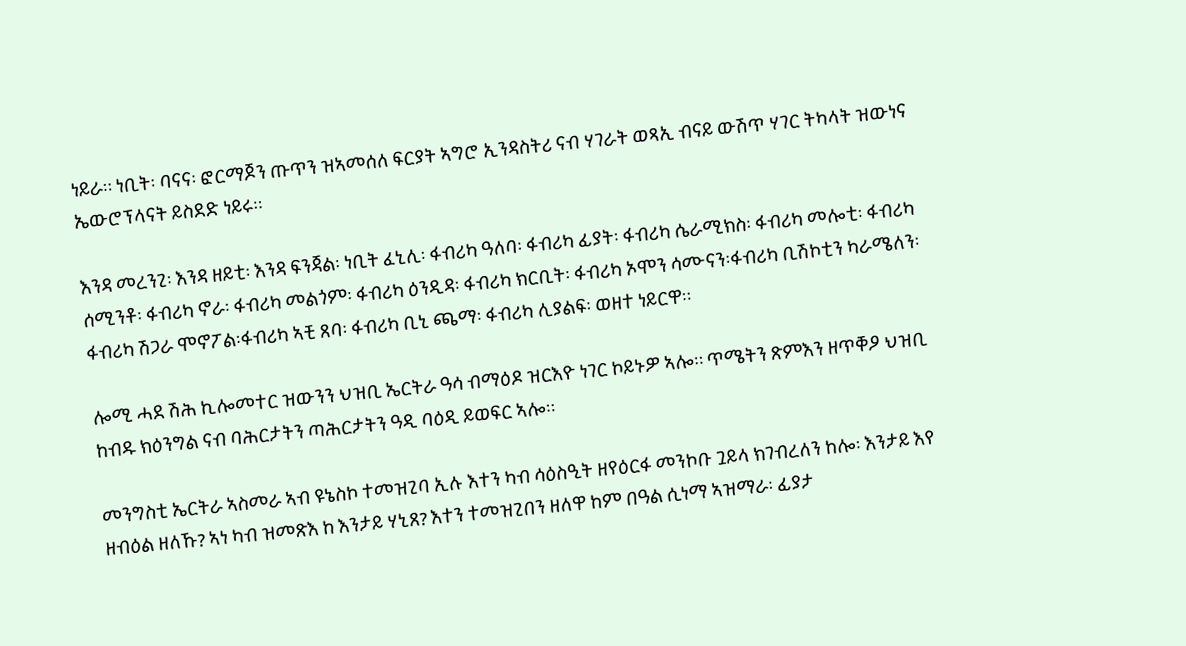ነይራ። ነቢት፡ ባናና፡ ፎርማጆን ጡጥን ዝኣመሰለ ፍርያት ኣግሮ ኢንዳስትሪ ናብ ሃገራት ወጻኢ ብናይ ውሽጥ ሃገር ትካላት ዝውነና ኤውሮፕላናት ይስደድ ነይሩ።

እንዳ መረንጊ፡ እንዳ ዘይቲ፡ እንዳ ፍንጃል፡ ነቢት ፈኒሊ፡ ፋብሪካ ዓለባ፡ ፋብሪካ ፊያት፡ ፋብሪካ ሴራሚክስ፡ ፋብሪካ መሎቲ፡ ፋብሪካ ሰሚንቶ፡ ፋብሪካ ኖራ፡ ፋብሪካ መልጎም፡ ፋብሪካ ዕንዲዳ፡ ፋብሪካ ክርቢት፡ ፋብሪካ ኦሞን ሳሙናን፡ፋብሪካ ቢሽኮቲን ካራሜለን፡ፋብሪካ ሽጋራ ሞኖፖል፡ፋብሪካ ኣቺ ጸባ፡ ፋብሪካ ቢኒ ጫማ፡ ፋብሪካ ሊያልፍ፡ ወዘተ ነይርዋ።

ሎሚ ሓደ ሽሕ ኪሎመተር ዝውንን ህዝቢ ኤርትራ ዓሳ ብማዕዶ ዝርእዮ ነገር ኮይኑዎ ኣሎ። ጥሜትን ጽምእን ዘጥቐዖ ህዝቢ ከብዱ ክዕንግል ናብ ባሕርታትን ጣሕርታትን ዓዲ ባዕዲ ይወፍር ኣሎ።

መንግስቲ ኤርትራ ኣስመራ ኣብ ዩኔስኮ ተመዝጊባ ኢሉ እተን ካብ ሳዕስዒት ዘየዕርፋ መንኮቡ ጓይላ ክገብረለን ከሎ፡ እንታይ እየ ዘብዕል ዘለኹ? ኣነ ካብ ዝመጽእ ከ እንታይ ሃኒጸ? እተን ተመዝጊበን ዘለዋ ከም በዓል ሲነማ ኣዝማራ፡ ፊያታ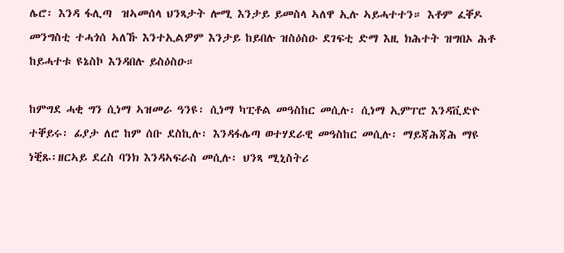ሌሮ፡ እንዳ ፋሊጣ  ዝኣመሰላ ህንጻታት ሎሚ እንታይ ይመስላ ኣለዋ ኢሉ ኣይሓተተን። እቶም ፈቐዶ መንግስቲ ተሓጎሰ ኣለኹ እንተኢልዎም እንታይ ከይበሉ ዝስዕስዑ ደገፍቲ ድማ እዚ ክሕተት ዝግበኦ ሕቶ ከይሓተቱ ዩኔስኮ እንዳበሉ ይስዕስዑ።

ከምግደ ሓቂ ግን ሲነማ ኣዝመራ ዓንዩ፡ ሲነማ ካፒቶል መዓስከር መሲሉ፡ ሲነማ ኢምፐሮ እንዳቪድዮ ተቐይሩ፡ ፊያታ ለሮ ከም ሰቡ ደስኪሉ፡ እንዳፋሌጣ ወተሃደራዊ መዓስከር መሲሉ፡ ማይጃሕጃሕ ማዩ ነቒጹ፡ዘርኣይ ደረስ ባንክ እንዳኣፍራስ መሲሉ፡ ህንጻ ሚኒስትሪ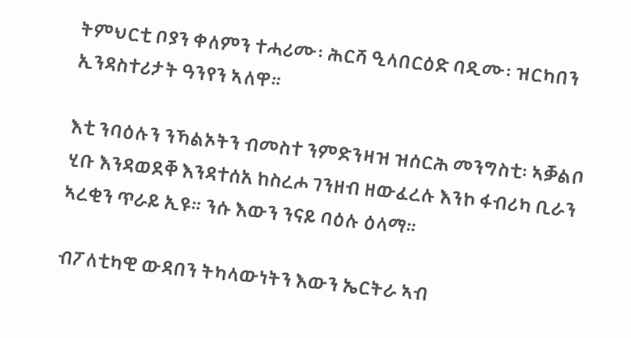ትምህርቲ ቦያን ቀለምን ተሓሪሙ፡ ሕርሻ ዒላበርዕድ ባዲሙ፡ ዝርካበን ኢንዳስተሪታት ዓንየን ኣለዋ።

እቲ ንባዕሉን ንኻልኦትን ብመስተ ንምድንዛዝ ዝሰርሕ መንግስቲ፡ ኣቓልቦ ሂቡ እንዳወደቐ እንዳተሰአ ከስረሖ ገንዘብ ዘውፈረሉ እንኮ ፋብሪካ ቢራን ኣረቂን ጥራይ ኢዩ። ንሱ እውን ንናይ ባዕሉ ዕላማ።

ብፖለቲካዊ ውዳበን ትካላውነትን እውን ኤርትራ ኣብ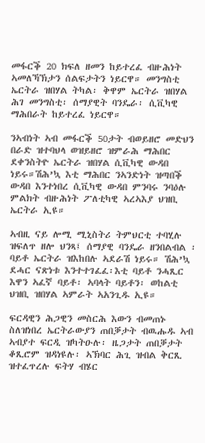መፋርቕ 20 ክፍለ ዘመን ከይተረፈ ብዙሕነት ኣመለኻኽታን ሰልፍታትን ነይርዋ። መንግስቲ ኤርትራ ዝበሃል ትካል፡ ቅዋም ኤርትራ ዝበሃል ሕገ መንግስቲ፡ ሰማያዊት ባንዴራ፡ ሲቪካዊ ማሕበራት ከይተረፈ ነይርዋ።

ንኣብነት ኣብ መፋርቕ 50ታት ብወይዘሮ መድህን በራድ ዝተባህላ ወዝይዘሮ ዝምራሕ ማሕበር ደቀንስትዮ ኤርትራ ዝበሃል ሲቪካዊ ውዳበ ነይሩ።ሽሕ’ኳ እቲ ማሕበር ንኣንድነት ዝጣበቕ ውዳበ እንተነበረ ሲቪካዊ ውዳበ ምንባሩ ንባዕሉ ምልክት ብዙሕነት ፖለቲካዊ ኣረኣእያ ህዝቢ ኤርትራ ኢዩ።

ኣብዚ ናይ ሎሚ ሚኒስትሪ ትምህርቲ ተባሂሉ ዝፍለጥ ዘሎ ህንጻ፤ ሰማያዊ ባንዴራ ዘንበልብል ፡ ባይቶ ኤርትራ ዝእከበሉ ኣደራሽ ነይሩ። ሽሕ’ኳ ደሓር ናጽነቱ እንተተገፈፈ፡እቲ ባይቶ ንሓጺር እዋን ኣፈኛ ባይቶ፡ ኣባላት ባይቶን፡ ወከልቲ ህዝቢ ዝበሃል ኣምራት ኣአንጊዱ ኢዩ።

ፍርዳዊን ሕጋዊን መስርሕ እውን ብመጠኑ ስለዝነበረ ኤርትራውያን ጠበቓታት ብዉሑዱ ኣብ ኣብያተ ፍርዲ ዝካትዑሉ፡ ዜጋታት ጠበቓታት ቆጺሮም ዝዳነዩሉ፡ ኣኽባር ሕጊ ዝብል ቅርጺ ዝተፈጥረሉ ፍትሃ ብሄር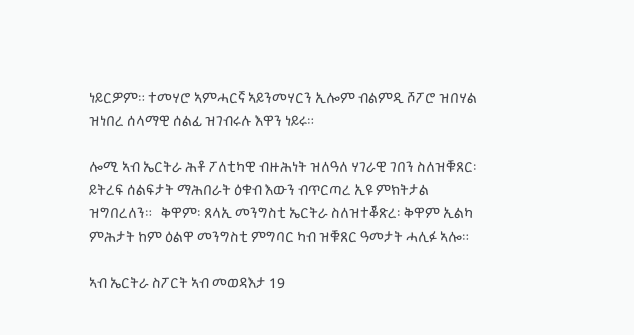ነይርዎም። ተመሃሮ ኣምሓርኛ ኣይንመሃርን ኢሎም ብልምዲ ሾፖሮ ዝበሃል ዝነበረ ሰላማዊ ሰልፊ ዝገብሩሉ እዋን ነይሩ።

ሎሚ ኣብ ኤርትራ ሕቶ ፖለቲካዊ ብዙሕነት ዝለዓለ ሃገራዊ ገበን ስለዝቑጸር፡ ይትረፍ ሰልፍታት ማሕበራት ዕቁብ እውን ብጥርጣረ ኢዩ ምክትታል ዝግበረለን።   ቅዋም፡ ጸላኢ መንግስቲ ኤርትራ ስለዝተቖጽረ፡ ቅዋም ኢልካ ምሕታት ከም ዕልዋ መንግስቲ ምግባር ካብ ዝቑጸር ዓመታት ሓሊፉ ኣሎ።

ኣብ ኤርትራ ስፖርት ኣብ መወዳእታ 19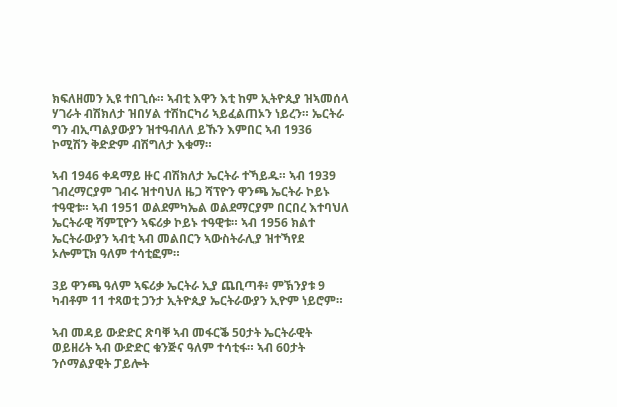ክፍለዘመን ኢዩ ተበጊሱ። ኣብቲ እዋን እቲ ከም ኢትዮጲያ ዝኣመሰላ ሃገራት ብሽክለታ ዝበሃል ተሽከርካሪ ኣይፈልጠኦን ነይረን። ኤርትራ ግን ብኢጣልያውያን ዝተዓብለለ ይኹን እምበር ኣብ 1936 ኮሚሽን ቅድድም ብሽግለታ እቁማ።

ኣብ 1946 ቀዳማይ ዙር ብሽክለታ ኤርትራ ተኻይዱ። ኣብ 1939 ገብረማርያም ገብሩ ዝተባህለ ዜጋ ሻፕዮን ዋንጫ ኤርትራ ኮይኑ ተዓዊቱ። ኣብ 1951 ወልደምካኤል ወልደማርያም በርበረ እተባህለ ኤርትራዊ ሻምፒዮን ኣፍሪቃ ኮይኑ ተዓዊቱ። ኣብ 1956 ክልተ ኤርትራውያን ኣብቲ ኣብ መልበርን ኣውስትራሊያ ዝተኻየደ  ኦሎምፒክ ዓለም ተሳቲፎም።

3ይ ዋንጫ ዓለም ኣፍሪቃ ኤርትራ ኢያ ጨቢጣቶ፥ ምኽንያቱ 9 ካብቶም 11 ተጻወቲ ጋንታ ኢትዮጲያ ኤርትራውያን ኢዮም ነይሮም።

ኣብ መዳይ ውድድር ጽባቐ ኣብ መፋርቕ 50ታት ኤርትራዊት ወይዘሪት ኣብ ውድድር ቁንጅና ዓለም ተሳቲፋ። ኣብ 60ታት ንሶማልያዊት ፓይሎት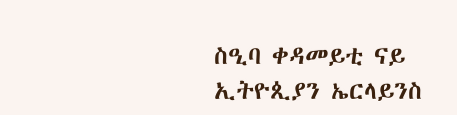ስዒባ ቀዳመይቲ ናይ ኢትዮጲያን ኤርላይንስ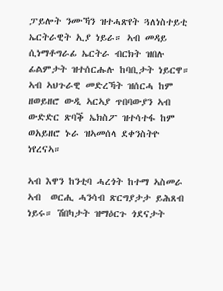ፓይሎት ንሙኻን ዝተሓጽየት ጓለነስተይቲ ኤርትራዊት ኢያ ነይራ። ኣብ መዳይ ሲነማቶግራፊ ኤርትራ ብርክት ዝበሉ ፊልምታት ዝተሰርሑሉ ከባቢታት ነይርዋ። ኣብ ኣህጉራዊ መድረኻት ዝሰርሓ ከም ዘወይዘሮ ውዲ ኣርኣያ ጥበባውያን ኣብ ውድድር ጽባቕ ኤክስፖ ዝተሳተፋ ከም ወአይዘሮ ኑራ ዝኣመሰላ ደቀንስትዮ ነየረናኣ።

ኣብ እዋን ከንቲባ ሓረጎት ከተማ ኣስመራ ኣብ  ወርሒ ሓንሳብ ጽርግያታታ ይሕጸብ ነይሩ። ሽበካታት ዝማዕርጉ ጎደናታት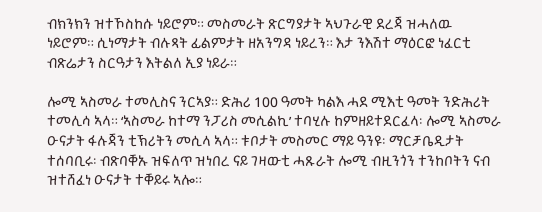ብክንክን ዝተኾስከሱ ነይሮም። መስመራት ጽርግያታት ኣህጉራዊ ደረጃ ዝሓለዉ ነይሮም። ሲነማታት ብሉጻት ፊልምታት ዘአንግዳ ነይረን። እታ ንእሽተ ማዕርፎ ነፈርቲ ብጽሬታን ስርዓታን እትልለ ኢያ ነይራ።

ሎሚ ኣስመራ ተመሊስና ንርኣያ። ድሕሪ 100 ዓመት ካልእ ሓደ ሚእቲ ዓመት ንድሕሪት ተመሊሳ ኣላ። ‘ኣስመራ ከተማ ንፓሪስ መሲልኪ’ ተባሂሉ ከምዘይተደርፈላ፡ ሎሚ ኣስመራ ዑናታት ፋሉጃን ቲኽሪትን መሲላ ኣላ። ቱቦታት መስመር ማይ ዓንዩ፡ ማርቻቤዲታት ተሰባቢሩ፡ ብጽባቐኡ ዝፍለጥ ዝነበረ ናይ ገዛውቲ ሓጹራት ሎሚ ብዚንጎን ተንከቦትን ናብ ዝተሸፈነ ዑናታት ተቐይሩ ኣሎ።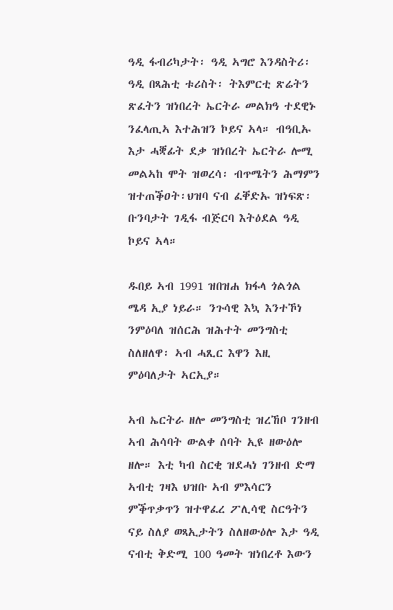ዓዲ ፋብሪካታት፡ ዓዲ ኣግሮ እንዳስትሪ፡ ዓዲ በጻሕቲ ቱሪስት፡ ትእምርቲ ጽሬትን ጽፈትን ዝነበረት ኤርትራ መልክዓ ተደዊኑ ንፈላጢኣ እተሕዝን ኮይና ኣላ። ብዓቢኡ እታ ሓቛፊት ደቃ ዝነበረት ኤርትራ ሎሚ መልኣከ ሞት ዝወረሳ፡ ብጥሜትን ሕማምን ዝተጠቕዐት፡ህዝባ ናብ ፈቐድኡ ዝነፍጽ፡ ቡንባታት ገዲፋ ብጅርባ እትዕደል ዓዲ ኮይና ኣላ።

ዱበይ ኣብ 1991 ዝበዝሐ ክፋላ ጎልጎል ሜዳ ኢያ ነይራ። ንጉሳዊ እኳ እንተኾነ ንምዕባለ ዝሰርሕ ዝሕተት መንግስቲ ስለዘለዋ፡ ኣብ ሓጺር እዋን እዚ ምዕባለታት ኣርኢያ።

ኣብ ኤርትራ ዘሎ መንግስቲ ዝረኸቦ ገንዘብ ኣብ ሕሳባት ውልቀ ሰባት ኢዩ ዘውዕሎ ዘሎ። እቲ ካብ ስርቂ ዝደሓነ ገንዘብ ድማ ኣብቲ ገዛእ ህዝቡ ኣብ ምእሳርን ምቕጥቃጥን ዝተዋፈረ ፖሊሳዊ ስርዓትን ናይ ስለያ ወጻኢታትን ስለዘውዕሎ እታ ዓዲ ናብቲ ቅድሚ 100 ዓመት ዝነበረቶ እውን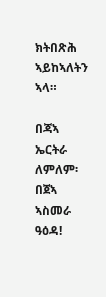ክትበጽሕ ኣይከኣለትን ኣላ።

በጃኣ ኤርትራ ለምለም፡ በጀኣ ኣስመራ ዓዕዳ!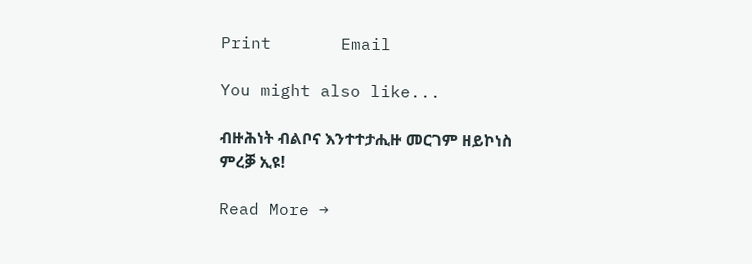Print       Email

You might also like...

ብዙሕነት ብልቦና እንተተታሒዙ መርገም ዘይኮነስ ምረቓ ኢዩ!

Read More →